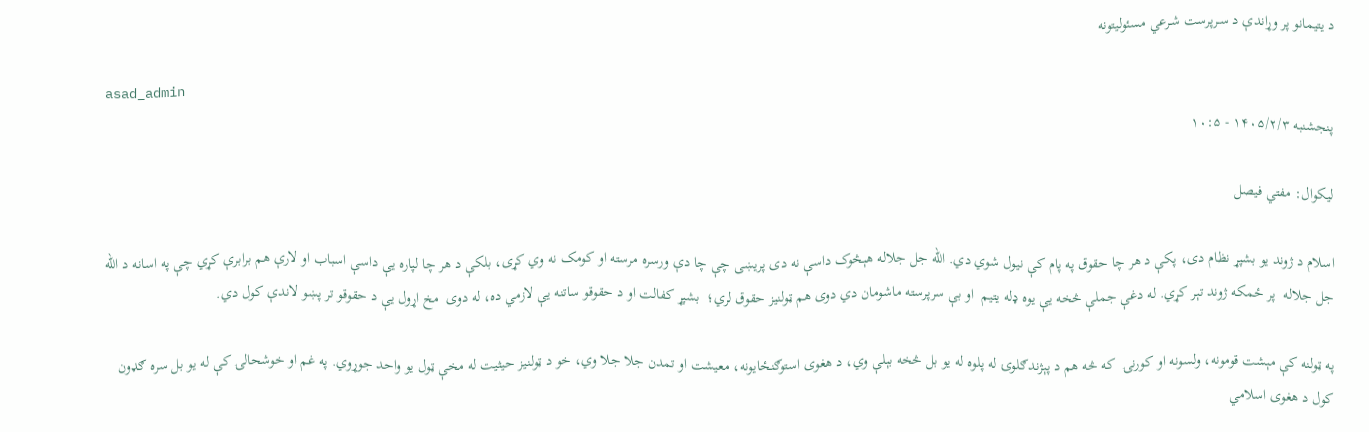د یتیمانو پر وړاندې د سـرپرست شـرعي مسئولیتونه

asad_admin
پنجشنبه ۱۴۰۵/۲/۳ - ۱۰:۵

ليکوال: مفتي فيصل

اسلام د ژوند یو بشپړ نظام دی، پکې د هر چا حقوق په پام کې نیول شوي دي. الله جل جلاله هېڅوک داسې نه دی پریښی چې چا دې ورسره مرسته او کومک نه وي کړی، بلکې د هر چا لپاره یې داسې اسباب او لارې هم برابرې کړي چې په اسانه د الله جل جلاله  پر ځمکه ژوند تېر کړي. له دغې جملې څخه یې یوه ډله یتیم  او بې سرپرسته ماشومان دي دوی هم ټولنیز حقوق لري؛  بشپړ کفالت او د حقوقو ساتنه یې لازمي ده، له دوی  مخ اړول یې د حقوقو تر پښو لاندې کول دي.

په ټولنه کې مېشت قومونه، ولسونه او کورنۍ  که څه هم د پېژندګلوۍ له پلوه له یو بل څخه بېلې وي، د هغوی استوګنځایونه، معیشت او تمدن جلا جلا وي، خو د ټولنیز حیثیت له مخې ټول یو واحد جوړوي. په غم او خوشحالۍ کې له یو بل سره ګډون کول د هغوی اسلامي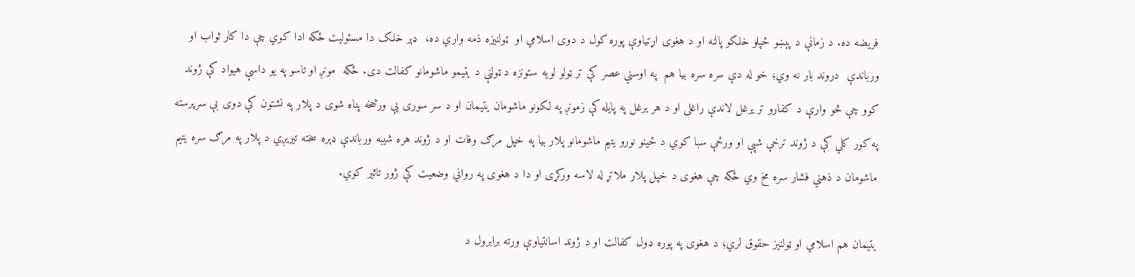فریضه ده. د زمانې د پېښو ځپلو خلکو پالنه او د هغوی اړتیاوې پوره کول د دوی اسلامي او  ټولنیزه ذمه واري ده،  ډېر خلک دا مسئولیت ځکه ادا کوي چې دا کار ثواب او ورباندې  دروند بار نه وي؛ خو له دې سره سره بیا هم  په اوسني عصر کې تر ټولو لویه ستونزه د ټولنې د یتیمو ماشومانو کفالت دی. ځکه  مونږ او تاسو په یو داسې هیواد کې ژوند کوو چې څو وارې د کفارو تر یرغل لاندې راغلی او د هر یرغل په پایله کې زمونږ په لکونو ماشومان یتیمان او د سر سوری یې ورڅخه پناه شوی د پلار په نشتون کې دوی بې سرپرسته په کور کلي کې د ژوند ترخې شپې او ورځې سبا کوي د ځینو نورو یتیم ماشومانو پلار بیا په خپل مرګ وفات او د ژوند هره شیبه ورباندې ډېره سخته تیریږي د پلار په مرګ سره یتیم ماشومان د ذهني فشار سره مخ وي ځکه چې هغوی د خپل پلار ملاتړ له لاسه ورکړی او دا د هغوی په رواني وضعیت کې ژور تاثیر کوي.

یتیمان هم اسلامي او ټولنیز حقوق لري؛ د هغوی په پوره ډول کفالت او د ژوند اسانتیاوې ورته برابرول د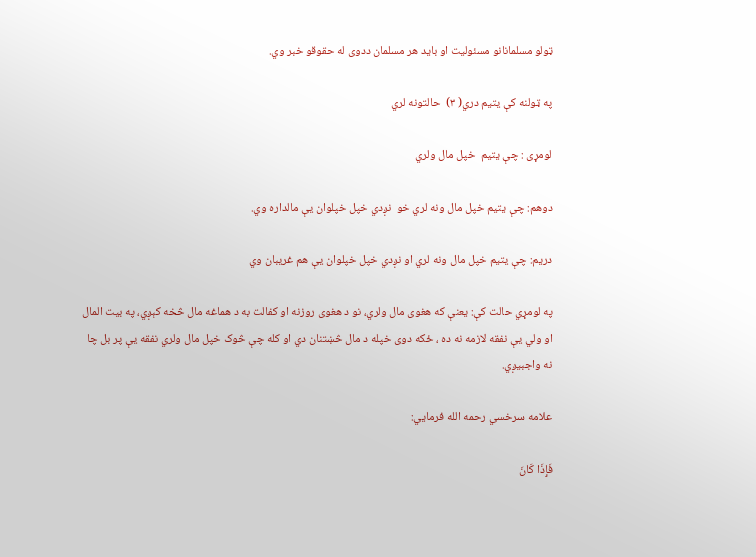ټولو مسلمانانو مسئولیت او باید هر مسلمان ددوی له حقوقو خبر وي.

په ټولنه کې یتیم دري( ۳)  حالتونه لري

لومړی : چې یتیم  خپل مال ولري

دوهم: چې یتیم خپل مال ونه لري خو  نږدي خپل خپلوان یې مالداره وي.

دریم: چې یتیم خپل مال ونه لري او نږدي خپل خپلوان یې هم غریبان وي

په لومړي حالت کې: یعنې که هغوی مال ولري، نو د هغوی روزنه او کفالت به د هماغه مال څخه کېږي، په بیت المال او ولي یې نفقه لازمه نه ده ، ځکه دوی خپله د مال څښتنان دي او کله چې څوک خپل مال ولري نفقه یې پر بل چا نه واجبیږي.

علامه سرخسي رحمه الله فرمایي:

فَإِذَا كَانَ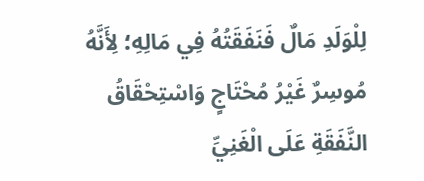لِلْوَلَدِ مَالٌ فَنَفَقَتُهُ فِي مَالِهِ؛ لِأَنَّهُ مُوسِرٌ غَيْرُ مُحْتَاجٍ وَاسْتِحْقَاقُ النَّفَقَةِ عَلَى الْغَنِيِّ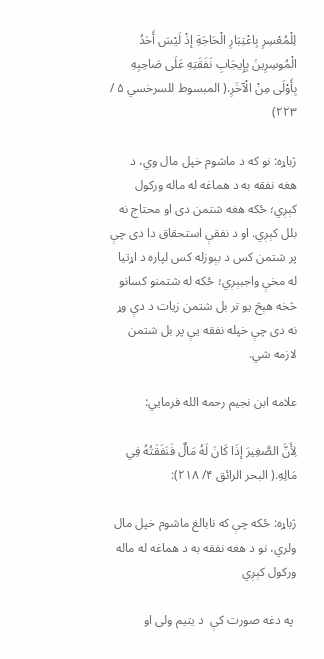لِلْمُعْسِرِ بِاعْتِبَارِ الْحَاجَةِ إذْ لَيْسَ أَحَدُ الْمُوسِرِينَ بِإِيجَابِ نَفَقَتِهِ عَلَى صَاحِبِهِ بِأَوْلَى مِنْ الْآخَرِ.( المبسوط للسرخسي ۵ / ۲۲۳)

ژباړه: نو که د ماشوم خپل مال وي، د هغه نفقه به د هماغه له ماله ورکول کېږي؛ ځکه هغه شتمن دی او محتاج نه بلل کېږي. او د نفقې استحقاق دا دی چې پر شتمن کس د بېوزله کس لپاره د اړتیا له مخې واجبېږي؛ ځکه له شتمنو کسانو څخه هېڅ یو تر بل شتمن زیات د دې وړ نه دی چې خپله نفقه یې پر بل شتمن لازمه شي.

علامه ابن نجيم رحمه الله فرمايي:

لِأَنَّ الصَّغِيرَ إذَا كَانَ لَهُ مَالٌ فَنَفَقَتُهُ فِي مَالِهِ.( البحر الرائق ۴/ ۲۱۸):

ژباړه: ځکه چې که نابالغ ماشوم خپل مال ولري، نو د هغه نفقه به د هماغه له ماله ورکول کېږي

 په دغه صورت کې  د یتیم ولی او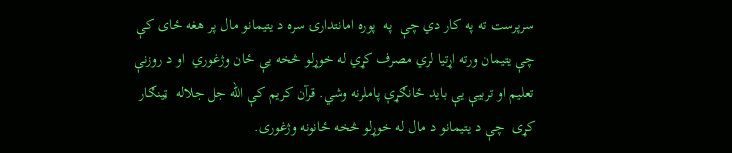سرپرست ته په کار دي چې  په  پوره امانتدارۍ سره د یتیمانو مال پر هغه ځای کې چې یتیمان ورته اړتیا لري مصرف کړي له خوړلو څخه یې ځان وژغوري  او د روزنې تعلیم او تربیې یې باید ځانګړې پاملرنه وشي. قرآن کریم کې الله جل جلاله  ټینګار کړی  چې د یتیمانو د مال له خوړلو څخه ځانونه وژغوری.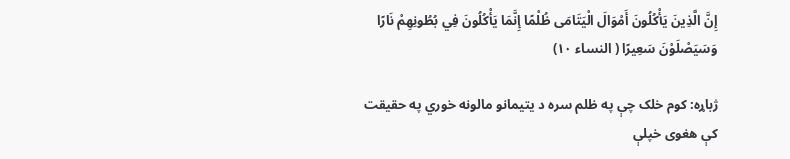إِنَّ الَّذِينَ يَأْكُلُونَ أَمْوَالَ الْيَتَامَى ظُلْمًا إِنَّمَا يَأْكُلُونَ فِي بُطُونِهِمْ نَارًا وَسَيَصْلَوْنَ سَعِيرًا ( النسا‌‌ء ۱۰)

ژباړه: کوم خلک چې په ظلم سره د یتیمانو مالونه خوري په حقیقت کې هغوی خپلې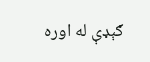ګېډې له اوره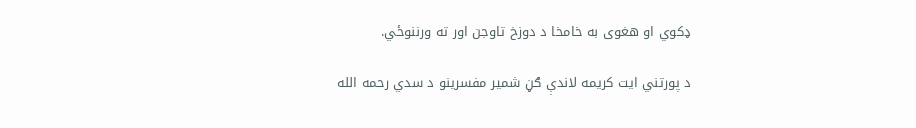ډکوي او هغوی به خامخا د دوزخ تاوجن اور ته ورننوځي.

د پورتني ایت کریمه لاندې ګڼ شمیر مفسرینو د سدي رحمه الله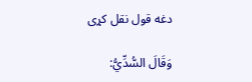دغه قول نقل کړی

وَقَالَ السُّدِّيُّ: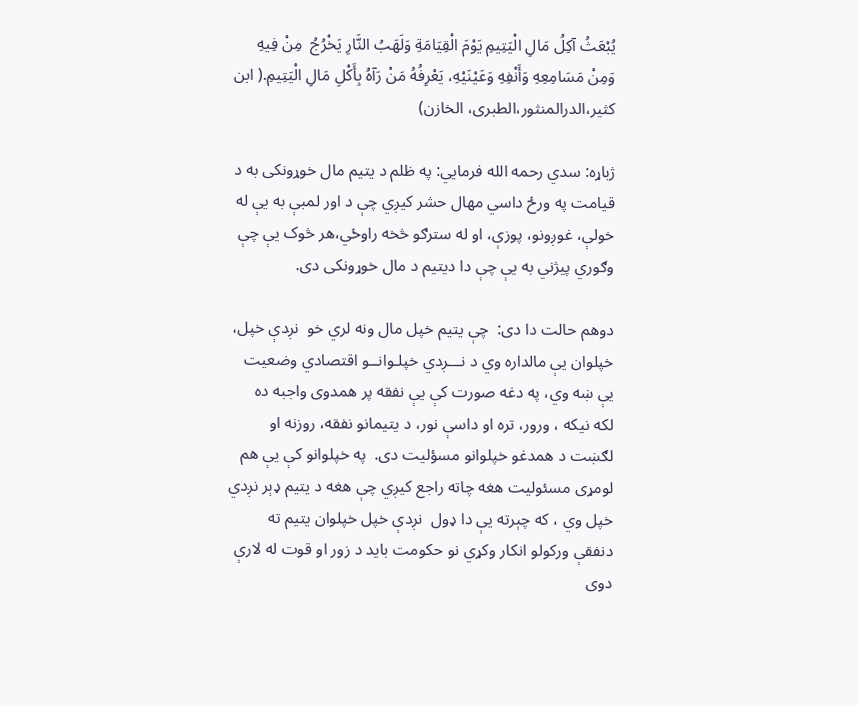يُبْعَثُ آكِلُ مَالِ الْيَتِيمِ يَوْمَ الْقِيَامَةِ وَلَهَبُ النَّارِ يَخْرُجُ  مِنْ فِيهِ وَمِنْ مَسَامِعِهِ وَأَنْفِهِ وَعَيْنَيْهِ، يَعْرِفُهُ مَنْ رَآهُ بِأَكْلِ مَالِ الْيَتِيمِ.( ابن کثیر،الدرالمنثور،الطبری، الخازن)

ژباړه: سدي رحمه الله فرمایي: په ظلم د یتیم مال خوړونکی به د قیامت په ورځ داسي مهال حشر کیږي چې د اور لمبې به یې له خولې، غوږونو، پوزې، او له سترګو څخه راوځي،هر څوک يې چې وګوري پيژني به یې چې دا دیتیم د مال خوړونکی دی.

دوهم حالت دا دی:  چې یتیم خپل مال ونه لري خو  نږدې خپل، خپلوان یې مالداره وي د نـــږدي خپلـوانــو اقتصادي وضعیت یې ښه وي، په دغه صورت کې یې نفقه پر همدوی واجبه ده  لکه نیکه ، ورور، تره او داسې نور، د یتیمانو نفقه، روزنه او لګښت د همدغو خپلوانو مسؤلیت دی.  په خپلوانو کې یې هم لومړی مسئولیت هغه چاته راجع کیږي چې هغه د یتیم ډېر نږدي خپل وي ، که چېرته یې دا ډول  نږدې خپل خپلوان یتیم ته دنفقې ورکولو انکار وکړي نو حکومت باید د زور او قوت له لارې دوی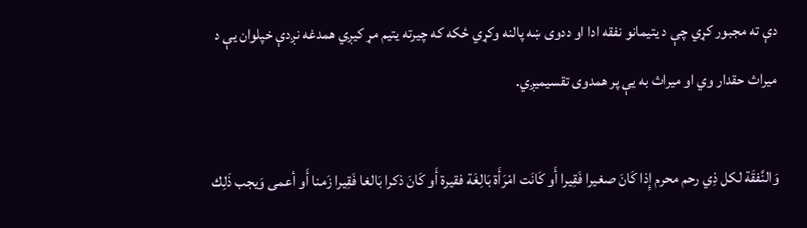دې ته مجبور کړي چې د یتیمانو نفقه ادا او ددوی ښه پالنه وکړي ځکه که چیرته یتیم مړ کیږي همدغه نږدې خپلوان یې د میراث حقدار وي او میراث به یې پر همدوی تقسیمیږي.

وَالنَّفقَة لكل ذِي رحم محرم إِذا كَانَ صغيرا فَقِيرا أَو كَانَت امْرَأَة بَالِغَة فقيرة أَو كَانَ ذكرا بَالغا فَقِيرا زَمنا أَو أعمی وَيجب ذَلِك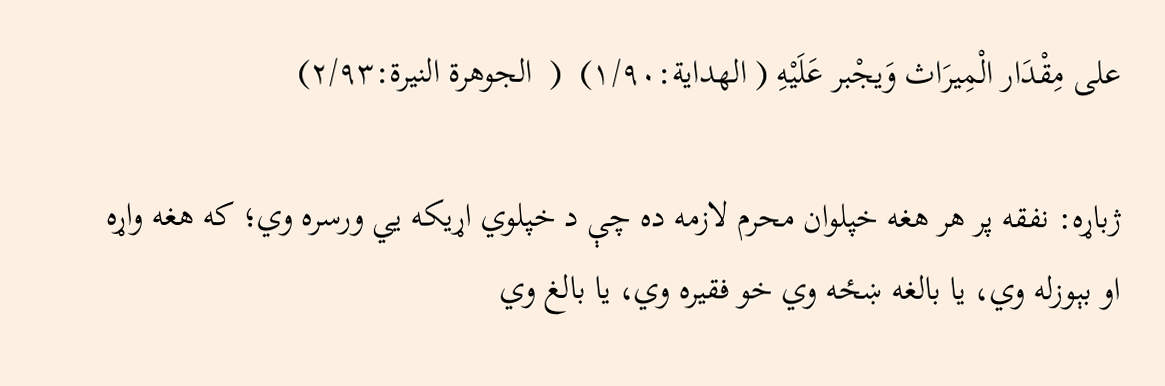على مِقْدَار الْمِيرَاث وَيجْبر عَلَيْهِ ( الهدایة:۱/۹۰)  (  الجوهرة النيرة:۲/۹۳)

ژباړه: نفقه پر هر هغه خپلوان محرم لازمه ده چې د خپلوي اړیکه يي ورسره وي؛ که هغه واړه او بېوزله وي، یا بالغه ښځه وي خو فقیره وي، یا بالغ وي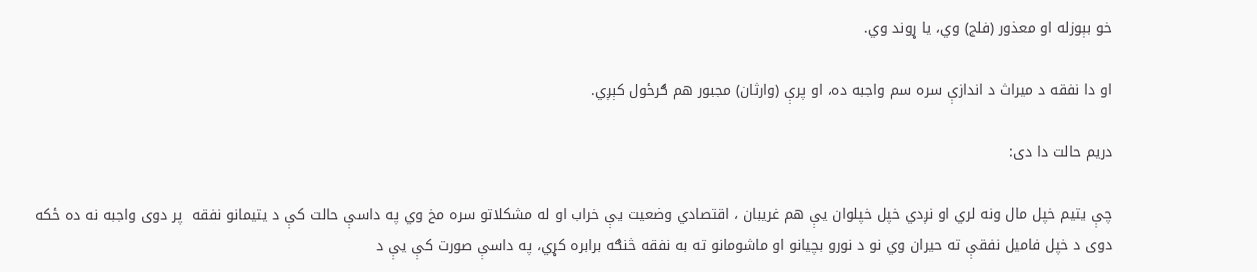خو بېوزله او معذور (فلج) وي، یا ړوند وي.

او دا نفقه د میراث د اندازې سره سم واجبه ده، او پرې (وارثان) مجبور هم ګرځول کېږي.

دریم حالت دا دی:

چې یتیم خپل مال ونه لري او نږدي خپل خپلوان یې هم غریبان ، اقتصادي وضعیت یې خراب او له مشکلاتو سره مخ وي په داسې حالت کې د یتیمانو نفقه  پر دوی واجبه نه ده ځکه دوی د خپل فامیل نفقې ته حیران وي نو د نورو بچیانو او ماشومانو ته به نفقه څنګه برابره کړي، په داسې صورت کې یې د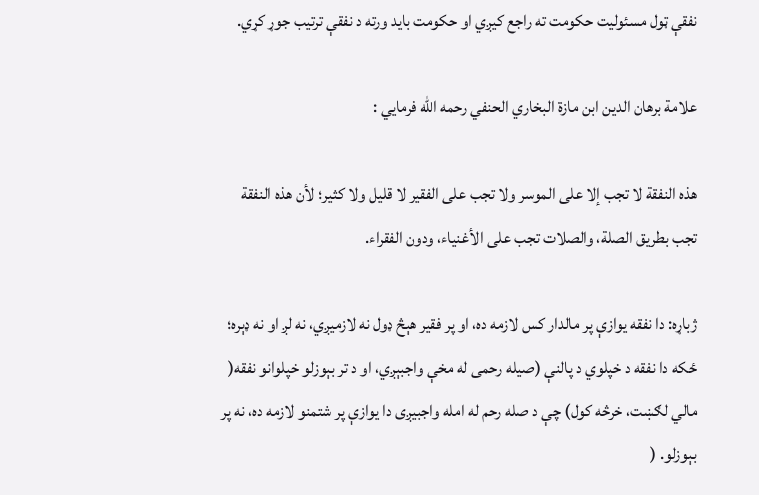نفقې ټول مسئولیت حکومت ته راجع کیږي او حکومت باید ورته د نفقې ترتیب جوړ کړي.

علامة برهان الدين ابن مازة البخاري الحنفي رحمه الله فرمایي :

هذه النفقة لا تجب إلا على الموسر ولا تجب على الفقير لا قليل ولا كثير؛ لأن هذه النفقة تجب بطريق الصلة، والصلات تجب على الأغنياء، ودون الفقراء.

ژباړه: دا نفقه یوازې پر مالدار کس لازمه ده، او پر فقیر هېڅ ډول نه لازمیږي، نه لږ او نه ډېره؛ ځکه دا نفقه د خپلوي د پالنې (صیله رحمی له مخې واجبېږي، او د تر بېوزلو خپلوانو نفقه( مالي لګښت، خرڅه کول) چې د صله رحم له امله واجبیږی دا یوازې پر شتمنو لازمه ده، نه پر بېوزلو. (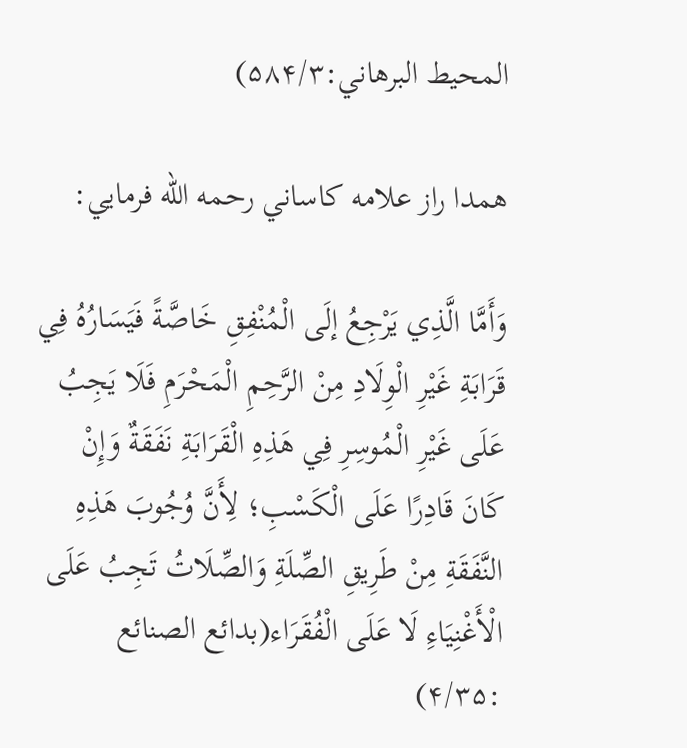المحیط البرهاني:۵۸۴/۳)

همدا راز علامه کاساني رحمه الله فرمايي:

وَأَمَّا الَّذِي يَرْجِعُ إلَى الْمُنْفِقِ خَاصَّةً فَيَسَارُهُ فِي قَرَابَةِ غَيْرِ الْوِلَادِ مِنْ الرَّحِمِ الْمَحْرَمِ فَلَا يَجِبُ عَلَى غَيْرِ الْمُوسِرِ فِي هَذِهِ الْقَرَابَةِ نَفَقَةٌ وَإِنْ كَانَ قَادِرًا عَلَى الْكَسْبِ؛ لِأَنَّ وُجُوبَ هَذِهِ النَّفَقَةِ مِنْ طَرِيقِ الصِّلَةِ وَالصِّلَاتُ تَجِبُ عَلَى الْأَغْنِيَاءِ لَا عَلَى الْفُقَرَاء(بدائع الصنائع :۴/۳۵)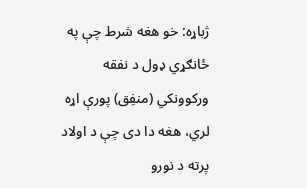ژباړه: خو هغه شرط چې په ځانګړي ډول د نفقه ورکوونکي (منفِق) پورې اړه لري، هغه دا دی چې د اولاد پرته د نورو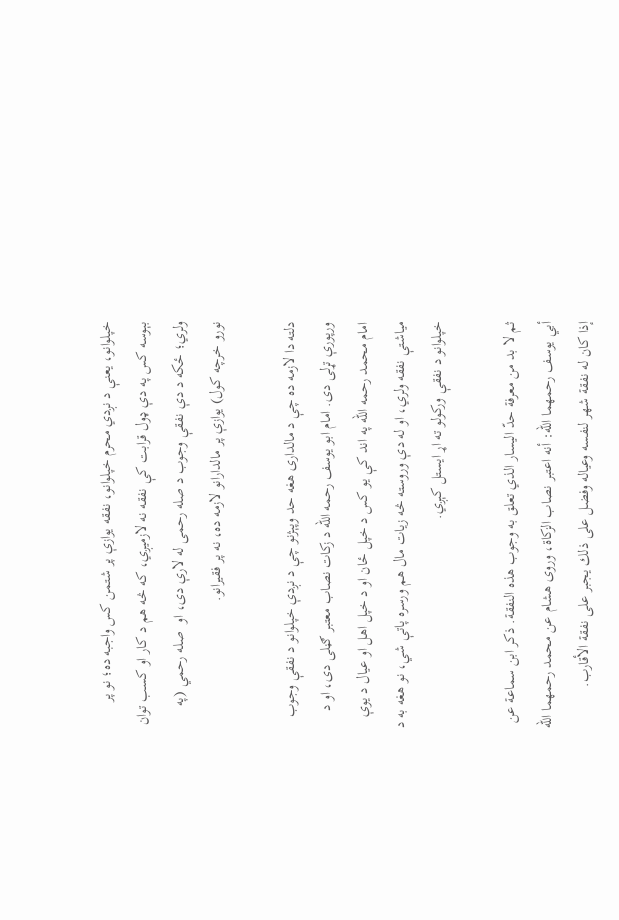خپلوانو، یعنې د نږدي محرم خپلوانو، نفقه یوازې پر شتمن کس واجبه ده؛ نو پر بېوسه کس په دې ډول قرابت کې نفقه نه لازمیږي، که څه هم د کار او کسب توان ولري؛ ځکه د دې نفقې وجوب د صله رحمی له لارې دی، او  صله رحمي (په نورو خرچه کول) یوازې پر مالدارانو لازمه ده، نه پر فقیرانو.

دلته دا لازمه ده چې د مالداری هغه حد وپېژنو چې د نږدې خپلوانو د نفقې وجوب ورپورې تړلی دی. امام ابو يوسف رحمه الله د زکات نصاب معتبر ګڼلی دی، او د امام محمد رحمه الله په اند کې يو کس د خپل ځان او د خپل اهل او عيال د يوې مياشتې نفقه ولري، او له دې وروسته څه زيات مال هم ورسره پاتې شي، نو هغه به د خپلوانو د نفقې ورکولو ته اړ ايستل کېږي.

ثم لا بد من معرفة حدّ اليسار الذي تعلق به وجوب هذه النفقة. ذكر ابن سماعة عن أبي يوسف رحمهما الله: أنه اعتبر نصاب الزكاة، وروى هشام عن محمد رحمهما الله إذا كان له نفقة شهر لنفسه وعياله وفضل على ذلك يجبر على نفقة الأقارب.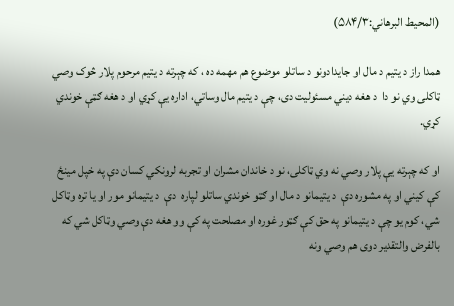(المحیط البرهاني:۵۸۴/۳)

همدا راز د یتیم د مال او جایدادونو د ساتلو موضوع هم مهمه ده ، که چېرته د یتیم مرحوم پلار څوک وصي ټاکلی وي نو دا  د هغه دیني مسئولیت دی، چې د يتيم مال وساتي، اداره يې کړي او د هغه ګټې خوندي کړي.

او که چېرته یې پلار وصي نه وي ټاکلی، نو د خاندان مشران او تجربه لرونکي کسان دې په خپل مینځ کې کیني او په مشوره دې  د یتیمانو د مال او ګټو خوندي ساتلو لپاره  دې  د یتیمانو مور او یا تره وټاکل شي، کوم یو چې د یتیمانو په حق کې ګټور غوره او مصلحت په کې وو هغه دې وصي وټاکل شي كه بالفرض والتقدیر دوی هم وصي ونه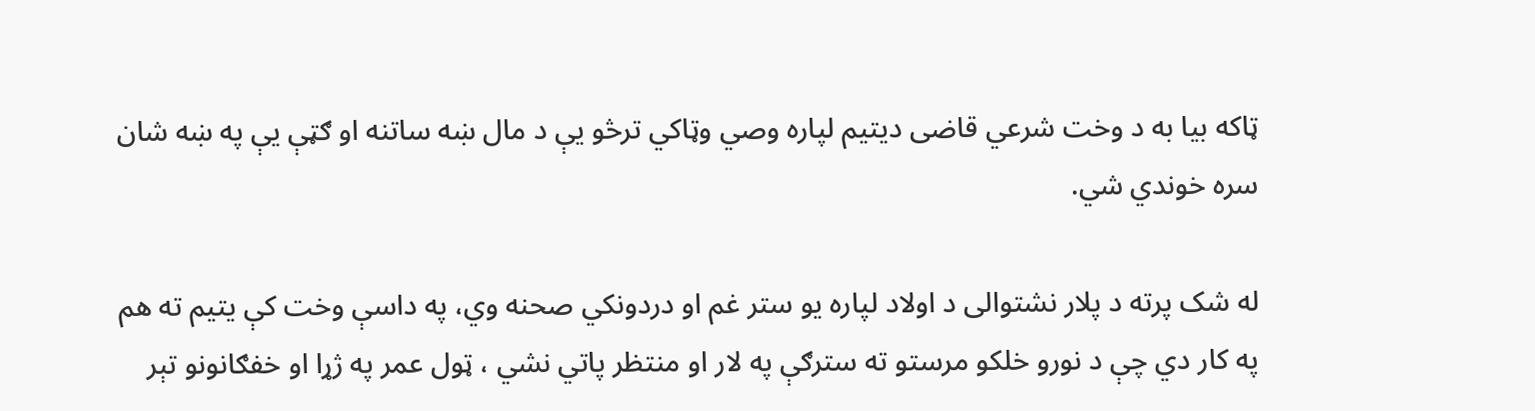ټاکه بیا به د وخت شرعي قاضی دیتیم لپاره وصي وټاکي ترڅو يې د مال ښه ساتنه او ګټې يې په ښه شان سره خوندي شي.

له شک پرته د پلار نشتوالی د اولاد لپاره یو ستر غم او دردونکي صحنه وي، په داسې وخت کې یتیم ته هم په کار دي چې د نورو خلکو مرستو ته سترګې په لار او منتظر پاتي نشي ، ټول عمر په ژړا او خفګانونو تېر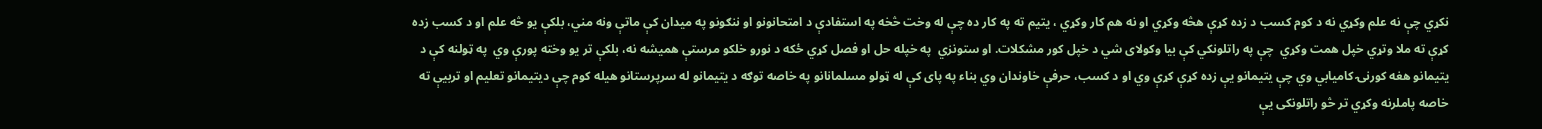نکړي چې نه علم وکړي نه د کوم کسب د زده کړې هڅه وکړي او نه هم کار وکړي ، یتیم ته په کار ده چې له وخت څخه په استفادې د امتحانونو او ننګونو په میدان کې ماتې ونه مني، بلکې یو څه علم او د کسب زده کړې ته ملا وتړي خپل همت وکړي  چې په راتلونکي کې بیا وکولای شي د خپل کور مشکلات. او ستونزي  په خپله حل او فصل کړي ځکه د نورو خلکو مرستې همیشه نه، بلکې تر یو وخته پورې وي  په ټولنه کې د یتیمانو هغه کورنۍ کامیابي وي چې یتیمانو یې زده کړې کړې وي او د کسب، حرفې خاوندان وي بناء په پای کې له ټولو مسلمانانو په خاصه توګه د یتیمانو له سرپرستانو هیله کوم چې دیتیمانو تعلیم او تربیې ته خاصه پاملرنه وکړي تر څو راتلونکی یې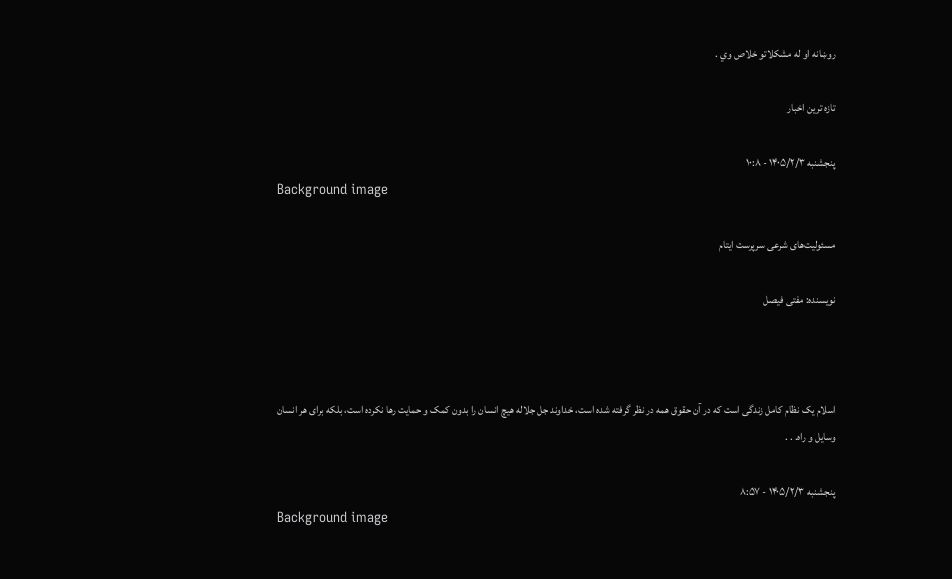روښانه او له مشکلاتو خلاص وي .

تازه ترین اخبار

پنجشنبه ۱۴۰۵/۲/۳ - ۱۰:۸
Background image

مسئولیت‌های شرعی سرپرست ایتام

نویسنده: مفتی فیصل



اسلام یک نظام کامل زندگی است که در آن حقوق همه در نظر گرفته شده است، خداوند جل جلاله هیچ انسان را بدون کمک و حمایت رها نکرده است، بلکه برای هر انسان وسایل و راه. . .

پنجشنبه ۱۴۰۵/۲/۳ - ۸:۵۷
Background image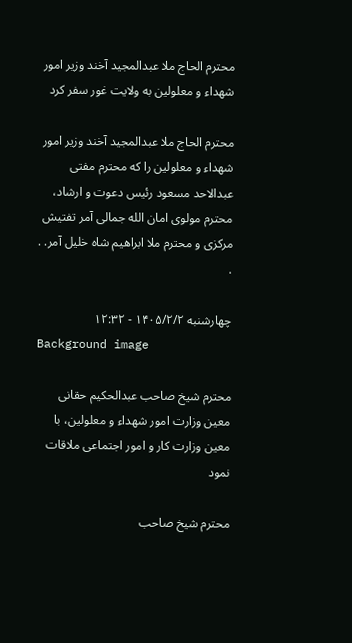محترم الحاج ملا عبدالمجید آخند وزیر امور شهداء و معلولین به ولایت غور سفر کرد

محترم الحاج ملا عبدالمجید آخند وزیر امور شهداء و معلولین را که محترم مفتی عبدالاحد مسعود رئیس دعوت و ارشاد، محترم مولوی امان الله جمالی آمر تفتیش مرکزی و محترم ملا ابراهیم شاه خلیل آمر. . .

چهارشنبه ۱۴۰۵/۲/۲ - ۱۲:۳۲
Background image

محترم شیخ صاحب عبدالحکیم حقانی معین وزارت امور شهداء و معلولین، با معین وزارت کار و امور اجتماعی ملاقات نمود

محترم شیخ صاحب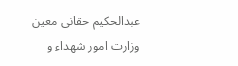عبدالحکیم حقانی معین وزارت امور شهداء و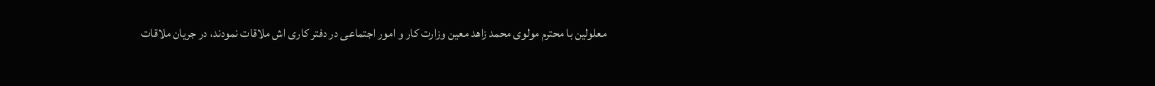معلولین با محترم مولوی محمد زاهد معین وزارت کار و امور اجتماعی در دفتر کاری اش ملاقات نمودند، در جریان ملاقات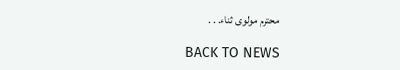محترم مولوی ثناء. . .

BACK TO NEWS